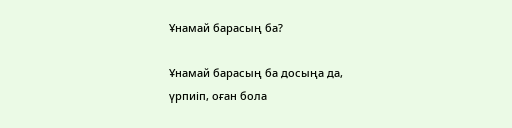Ұнамай барасың ба?

Ұнамай барасың ба досыңа да,
үрпиіп, оған бола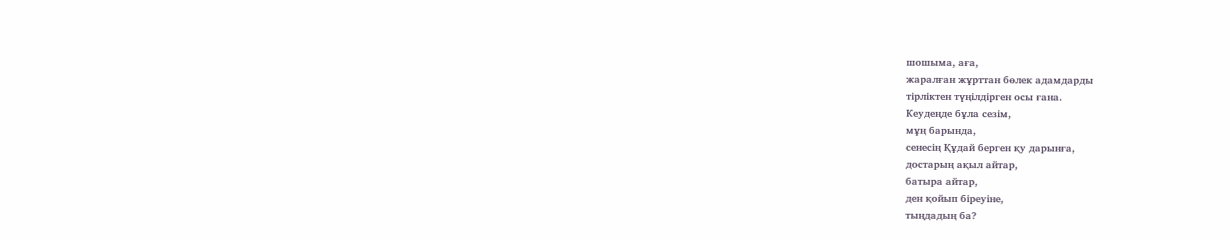шошыма, аға,
жаралған жұрттан бөлек адамдарды
тірліктен түңілдірген осы ғана.
Кеудеңде бұла сезім,
мұң барында,
сенесің Құдай берген қу дарынға,
достарың ақыл айтар,
батыра айтар,
ден қойып біреуіне,
тыңдадың ба?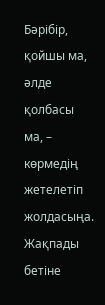Бәрібір, қойшы ма,
әлде қолбасы ма, –
көрмедің жетелетіп жолдасыңа.
Жақпады бетіне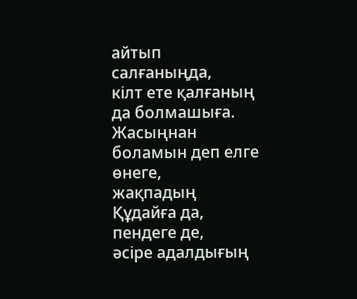айтып салғаныңда,
кілт ете қалғаның да болмашыға.
Жасыңнан боламын деп елге өнеге,
жақпадың Құдайға да,
пендеге де,
әсіре адалдығың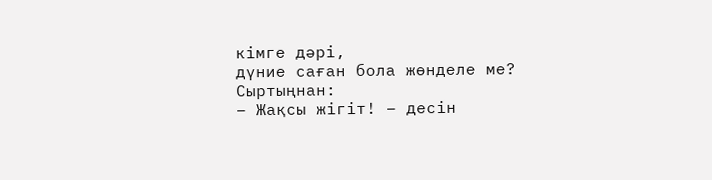кімге дәрі,
дүние саған бола жөнделе ме?
Сыртыңнан:
– Жақсы жігіт! – десін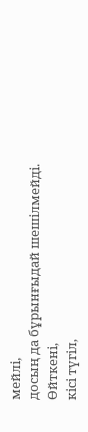мейлі,
досың да бұрынғыдай шешілмейді.
Өйткені,
кісі түгіл,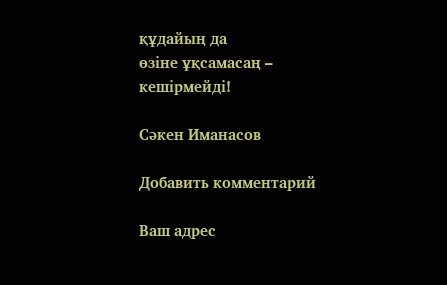құдайың да
өзіне ұқсамасаң –
кешірмейді!

Сәкен Иманасов

Добавить комментарий

Ваш адрес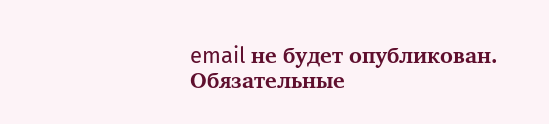email не будет опубликован. Обязательные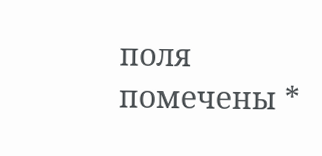поля помечены *